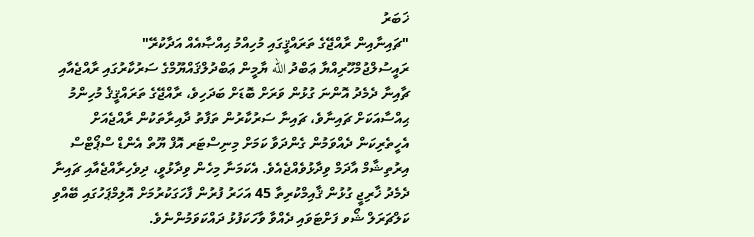ޚަބަރު
"ޗައިނާއިން ރާއްޖޭގެ ތަރައްޤީގައި މުހިއްމު ޙިއްޞާއެއް އަދާކުރޭ"
ރައީސުލްޖުމްހޫރިއްޔާ ޢަބްދު الله ޔާމީން ޢަބްދުލްޤައްޔޫމްގެ ސަރުކާރުގައި ރާއްޖެއާއި ޗާއިނާ ދެމެދު އޮންނަ ގުޅުން ވަރަށް ބޮޑަށް ބަދަހިވެ، ރާއްޖޭގެ ތަރައްޤީޤެ މުހިންމު ޙިއްސާއަކަށް ޗައިނާވެ، ޗައިނާ ސަރުކާރުން ތަފާތު ދާއިރާތަކުން ރާއްޖެއަށް އެހީތެރިކަން ދެއްވަމުން ގެންދަވާ ކަމަށް މިނިސްޓަރ އޮފް ޔޫތް އެންޑް ސްޕޯޓްސް އިރުތިޝާމް އާދަމް ވިދާޅުވެއްޖެއެވެ. އެކަމަނާ މިހެން ވިދާޅުވީ، ދިވެހިރާއްޖެއާއި ޗައިނާ ދެމެދު ޚާރިޖީ ގުޅުން ޤާއިމްކުރިތާ 45 އަހަރު ފުރުން ފާހަގަކުރުމަށް އޮލިމްޕަހުގައި ބޭއްވި ކަލްޗަރަލް ޝޯވ ފަށްޓަވައި ދެއްވާ ވާހަކަފުޅު ދައްކަވަމުންނެވެ.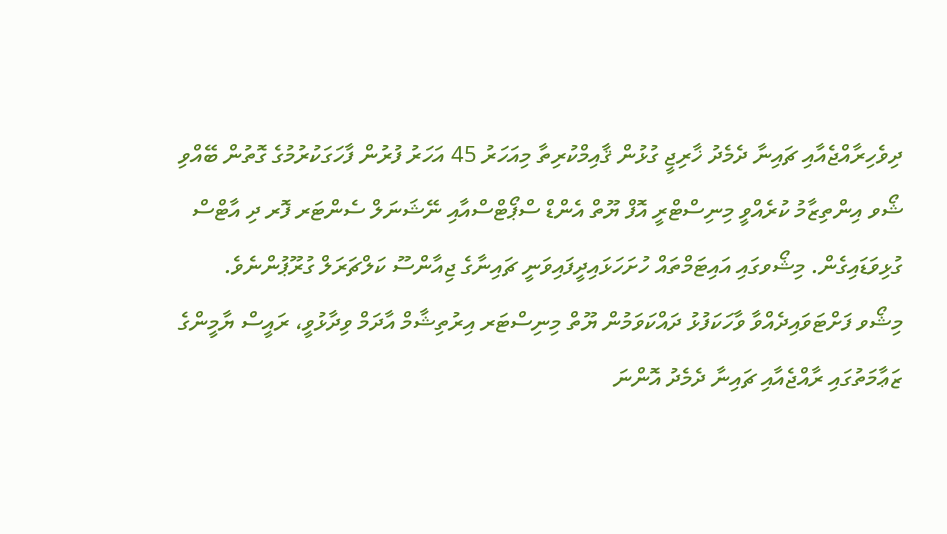ދިވެހިރާއްޖެއާއި ޗައިނާ ދެމެދު ޚާރިޖީ ގުޅުން ޤާއިމްކުރިތާ މިއަހަރު 45 އަހަރު ފުރުން ފާހަގަކުރުމުގެ ގޮތުން ބޭއްވި ޝޯވ އިންތިޒާމު ކުރެއްވީ މިނިސްޓްރީ އޮފް ޔޫތް އެންޑް ސްޕޯޓްސްއާއި ނޭޝަނަލް ސެންޓަރ ފޮރ ދި އާޓްސް ގުޅިވަޑައިގެން. މިޝޯވގައި އައިޓަމްތައް ހުށަހަޅައިދީފައިވަނީ ޗައިނާގެ ޖިއާންސޫ ކަލްޗަރަލް ގުރޫޕުންނެވެ.
މިޝޯވ ފަށްޓަވައިދެއްވާ ވާހަކަފުޅު ދައްކަވަމުން ޔޫތް މިނިސްޓަރ އިރުތިޝާމް އާދަމް ވިދާޅުވީ، ރައީސް ޔާމީންގެ ޒަޢާމަތުގައި ރާއްޖެއާއި ޗައިނާ ދެމެދު އޮންނަ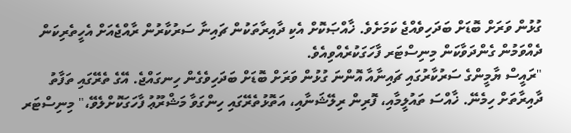ގުޅުން ވަރަށް ބޮޑަށް ބަދަހިވެއްޖެ ކަމަށެވެ. ޚާއްޞަކޮށް އެކި ދާއިރާތަކުން ޗައިނާ ސަރުކާރުން ރާއްޖެއަށް އެހީތެރިކަން ދެއްވަމުން ގެންދަވާކަން މިނިސްޓަރ ފާހަގަކުރެއްވިއެވެ.
"ރައީސް ޔާމީންގެ ސަރުކާރުގައި ޗައިނާއާ އޮންނަ ގުޅުން ވަރަށް ބޮޑަށް ބަދަހިވެގެން ހިނގައްޖެ. އޭގެ ތެރޭގައި ތަފާތު ދާއިރާތަށް ހިމެނޭ. ޚާއްސަ ތައުލީމާއި، ފޮރިން ރިލޭޝަނާއި، އަތޮޅުތެރޭގައި ހިންގަވާ މަޝްރޫޢު ފާހަގަކޮށްލެވޭ،" މިނިސްޓަރ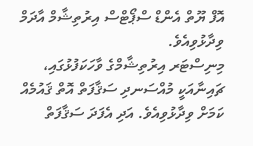އޮފް ޔޫތް އެންޑް ސްޕޯޓްސް އިރުތިޝާމް އާދަމް ވިދާޅުވިއެވެ.
މިނިސްޓަރ އިރުތިޝާމްގެ ވާހަކަފުޅުގައި، ޗައިނާއަކީ މުއްސަނދި ސަޤާފަތް އޮތް ޤައުމެއް ކަމަށް ވިދާޅުވިއެވެ. އަދި އެފަދަ ސަޤާފަތް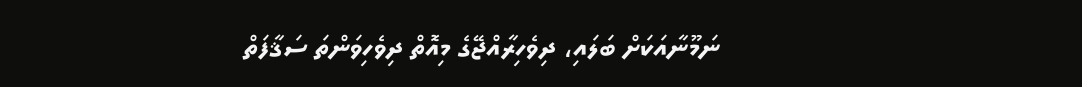ނަމޫނާއަކަށް ބަލައި، ދިވެހިރާއްޖޭގެ މިއޮތް ދިވެހިވަންތަ ސަޤާފަތް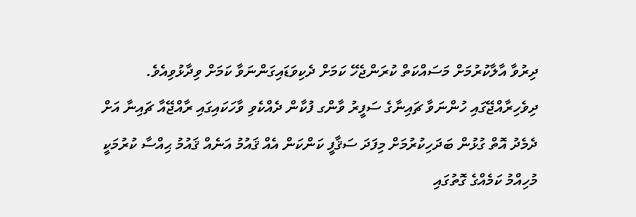ދިރުވާ އާލާކުރުމަށް މަސައްކަތް ކުރަންޖެހޭ ކަމަށް ދެކިވަޑައިގަންނަވާ ކަމަށް ވިދާޅުވިއެވެ. ދިވެހިރާއްޖޭގައި ހުންނަވާ ޗައިނާގެ ސަފީރު ވާންގ ފުކާން ދެއްކެވި ވާހަކައިގައި ރާއްޖޭއާ ޗައިނާ އަށް ދެމެދު އޮތް ގުޅުން ބަދަހިކުރުމަށް މިފަދަ ސަޤާފީ ކަންކަން އެއް ޤައުމު އަނެއް ޤައުމު ޙިއްސާ ކުރުމަކީ މުހިއްމު ކަމެއްގެ ގޮތުގައި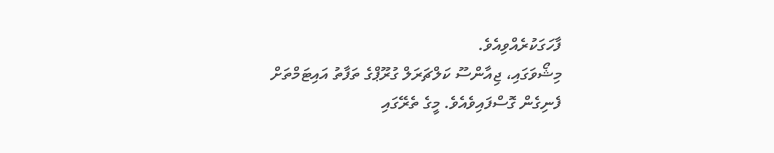ފާހަގަކުރެއްވިއެވެ.
މިޝޯވަގައި، ޖިއާންސޫ ކަލްޗަރަލް ގުރޫޕްގެ ތަފާތު އައިޓަމްތަށް ފެނިގެން ގޮސްފައިވެއެވެ. މީގެ ތެރޭގައި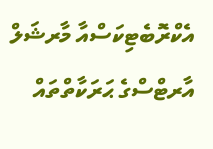އެކްރޮބެޓިކަސްއާ މާރޝަލް އާރޓްސްގެ ޙަރަކާތްތައް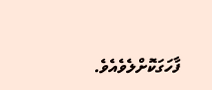ފާހަގަކޮށްލެވެއެވެ.